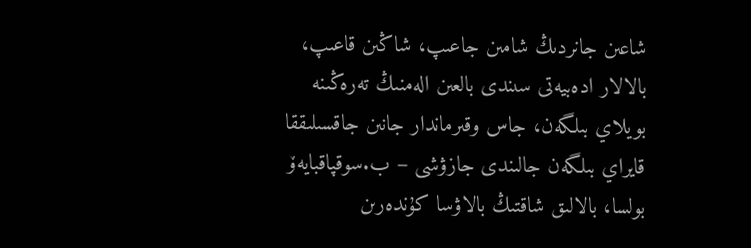شاعىن جانردىڭ شامىن جاعىپ، شاڭىن قاعىپ، بالالار ادەبيەتى سىندى بالعىن الەمنىڭ تەرەڭىنە بويلاي بىلگەن، جاس وقىرماندار جانىن جاقسىلىققا قايراي بىلگەن جالىندى جازۋشى – ب.سوقپاقبايەۆ بولسا، بالالىق شاقتىڭ بالاۋسا كۇندەرىن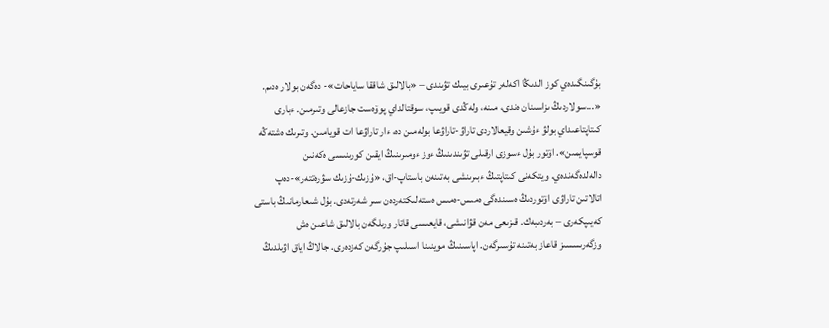بۇگىنگىدەي كوز الدىڭا اكەلەر تۇعىرى بيىك تۋىندى – «بالالىق شاققا ساياحات»- دەگەن بولار ەدىم.
«...سولاردىڭ ىزاسىنان ەندى، مىنە، ولەڭدى قويىپ، سوقتالداي پوۆەست جازعالى وتىرمىن. ءبارى كىتاپتاعىداي بولۋ ءۇشىن وقيعالاردى تاراۋ-تاراۋعا بولەمىن دە، ءار تاراۋعا ات قويامىن. وتىرىك ەشتەڭە قوسپايمىن». اۆتور بۇل ءسوزى ارقىلى تۋىندىنىڭ ءوز ءومىرىنىڭ ايقىن كورىنىسى ەكەنىن دالەلدەگەندەي. ويتكەنى كىتاپتىڭ ءبىرىنشى بەتىنەن باستاپ-اق، «ۇزىك-ۇزىك سۋرەتتەر»-دەپ اتالاتىن تاراۋى اۆتوردىڭ ەسىندەگى ەمىس-ەمىس ەستەلىكتەردەن سىر شەرتەدى. بۇل شىعارمانىڭ باستى كەيىپكەرى – بەردىبەك. قىزىعى مەن قۋانىشى، قايعىسى قاتار ورىلگەن بالالىق شاعىن ەش وزگەرىسسىز قاعاز بەتىنە تۇسىرگەن. اپاسىنىڭ موينىنا اسىلىپ جۇرگەن كەزدەرى. جالاڭ اياق اۋىلدىڭ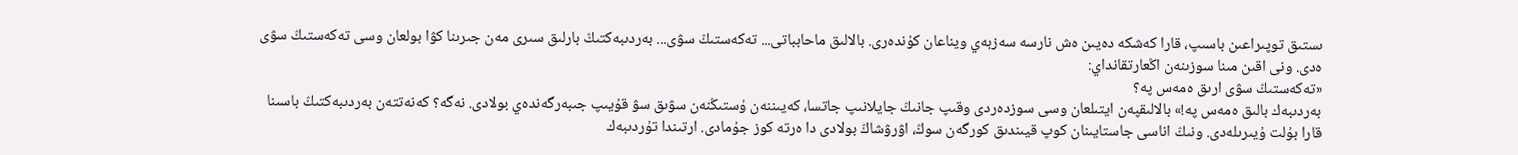ىستىق توپىراعىن باسىپ، قارا كەشكە دەيىن ەش نارسە سەزبەي ويناعان كۇندەرى. بالالىق ماحابباتى... تەكەستىڭ سۋى... بەردىبەكتىڭ بارلىق سىرى مەن جىرىنا كۋا بولعان وسى تەكەستىڭ سۋى ەدى. ونى اقىن مىنا سوزىنەن اڭعارتقانداي:
«تەكەستىڭ سۋى ارىق ەمەس پە؟
بەردىبەك بالىق ەمەس پە!» بالالىقپەن ايتىلعان وسى سوزدەردى وقىپ جانىڭ جايلانىپ جاتسا، كەيىننەن ۇستىڭنەن سۋىق سۋ قۇيىپ جىبەرگەندەي بولادى. نەگە؟ كەنەتتەن بەردىبەكتىڭ باسىنا قارا بۇلت ۇيىرىلەدى. ونىڭ اناسى جاستايىنان كوپ قيىندىق كورگەن سوڭ، اۋرۋشاڭ بولادى دا ەرتە كوز جۇمادى. ارتىندا تۇردىبەك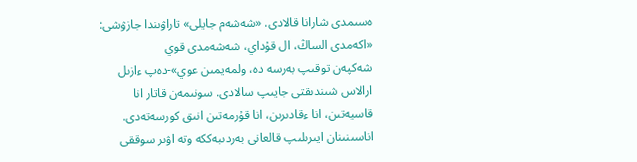ەسىمدى شارانا قالادى. «شەشەم جايلى» تاراۋىندا جازۋشى:
«اكەمدى الساڭ، ال قۇداي، شەشەمدى قوي
شەكپەن توقىپ بەرسە دە، ولمەيمىن عوي»-دەپ ءازىل ارالاس شىندىقتى جايىپ سالادى. سونىمەن قاتار انا قاسيەتىن، انا ءقادىرىن، انا قۇرمەتىن انىق كورسەتەدى. اناسىنىنان ايىرىلىپ قالعانى بەردىبەككە وتە اۋىر سوققى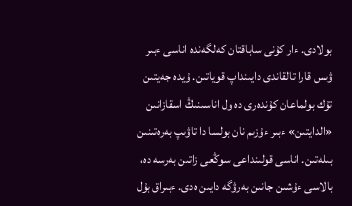بولادى. ءار كۇنى ساباقتان كەلگەندە اناسى ءبىر ۋىس قارا تالقاندى دايىنداپ قوياتىن. ۇيدە جەيتىن تۇك بولماعان كۇندەرى دە ول اناسىنىڭ اسقازانىن «الدايتىن» ءبىر ءۇزىم نان بولسا دا تاۋىپ بەرەتىنىن بىلەتىن. اناسى قولىنداعى سوڭعى زاتىن بەرسە دە، بالاسى ءۇشىن جانىن بەرۋگە دايىن ەدى. ءبىراق بۇل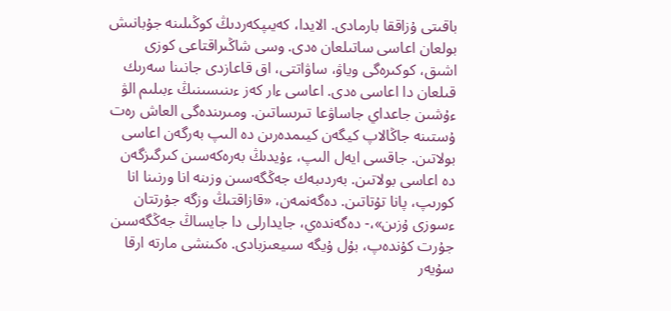باقىتى ۇزاققا بارمادى. الايدا، كەيىپكەردىڭ كوڭىلىنە جۇبانىش بولعان اعاسى ساتىلعان ەدى. وسى شاڭىراقتاعى كوزى اشىق، كوكىرەگى وياۋ، ساۋاتتى، اق قاعازدى جانىنا سەرىك قىلعان دا اعاسى ەدى. اعاسى ءار كەز ءىنىسىنىڭ ءبىلىم الۋ ءۇشىن جاعداي جاساۋعا تىرىساتىن. ومىرىندەگى العاش رەت ۇستىنە جاڭالاپ كيگەن كيىمدەرىن دە الىپ بەرگەن اعاسى بولاتىن. جاقسى ايەل الىپ، ءۇيدىڭ بەرەكەسىن كىرگىزگەن دە اعاسى بولاتىن. بەردىبەك جەڭگەسىن وزىنە انا ورنىنا انا كورىپ، پانا تۇتاتىن. دەگەنمەن، «قازاقتىڭ وزگە جۇرتتان ءسوزى ۇزىن»،- دەگەندەي، جايدارلى دا جايساڭ جەڭگەسىن جۇرت كۇندەپ، بۇل ۇيگە سىيعىزبادى. ەكىنشى مارتە ارقا سۇيەر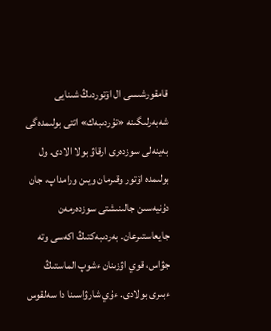قامقورشىسى ال اۆتوردىڭ شىنايى شەبەرلىگىنە «تۇردىبەك» اتتى بولىمدەگى بەينەلى سوزدەرى ارقاۋ بولا الادى. ول بولىمدە اۆتور وقىرمان ويىن ورامداپ، جان دۇنيەسىن جالىنىشتى سوزدەرمەن جايعاستىرعان. بەردىبەكتىڭ اكەسى وتە جۋاس، قوي اۋزىنان ءشوپ الماستىڭ ءبىرى بولادى. ءۇي شارۋاسىنا دا سەلقوس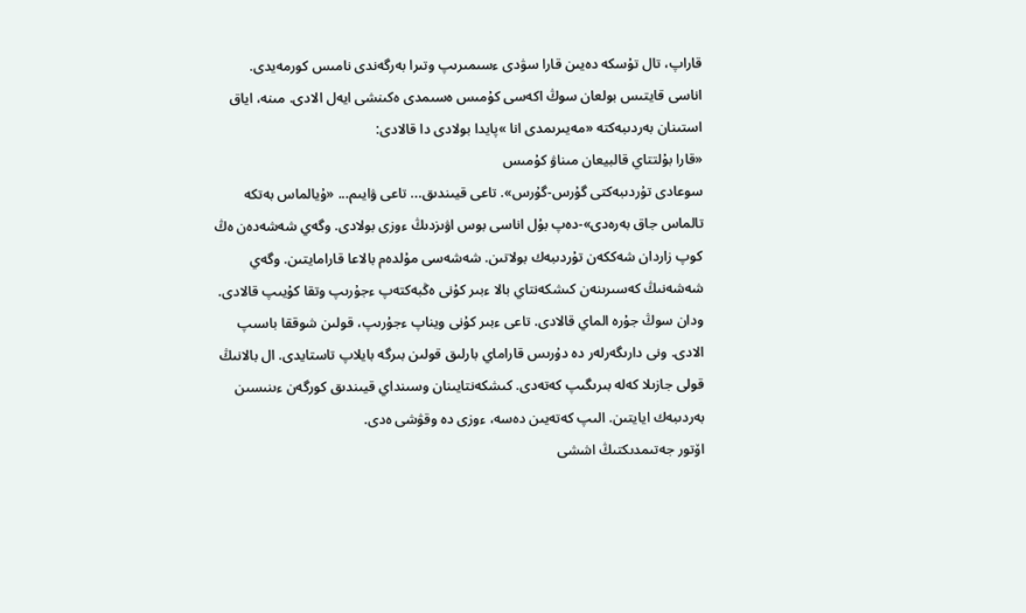قاراپ، تال تۇسكە دەيىن قارا سۋدى ءسىمىرىپ وتىرا بەرگەندى نامىس كورمەيدى. اناسى قايتىس بولعان سوڭ اكەسى كۇمىس ەسىمدى ەكىنشى ايەل الادى. مىنە، اياق استىنان بەردىبەكتە «مەيىرىمدى انا »پايدا بولادى دا قالادى:
«قارا بۇلتتاي قالبيعان مىناۋ كۇمىس
سوعادى تۇردىبەكتى گۇرس-گۇرس». تاعى قيىندىق... تاعى ۋايىم... «ۇيالماس بەتكە تالماس جاق بەرەدى»-دەپ بۇل اناسى بوس اۋىزدىڭ ءوزى بولادى. وگەي شەشەدەن ەڭ كوپ زاردان شەككەن تۇردىبەك بولاتىن. شەشەسى مۇلدەم بالاعا قارامايتىن. وگەي شەشەنىڭ كەسىرىنەن كىشكەنتاي بالا ءبىر كۇنى ەڭبەكتەپ ءجۇرىپ وتقا كۇيىپ قالادى. ودان سوڭ جۇرە الماي قالادى. تاعى ءبىر كۇنى ويناپ ءجۇرىپ، قولىن شوققا باسىپ الادى. ونى دارىگەرلەر دە دۇرىس قاراماي بارلىق قولىن بىرگە بايلاپ تاستايدى. ال بالانىڭ قولى جازىلا كەلە بىرىگىپ كەتەدى. كىشكەنتايىنان وسىنداي قيىندىق كورگەن ءىنىسىن بەردىبەك ايايتىن. الىپ كەتەيىن دەسە، ءوزى دە وقۋشى ەدى.
اۆتور جەتىمدىكتىڭ اششى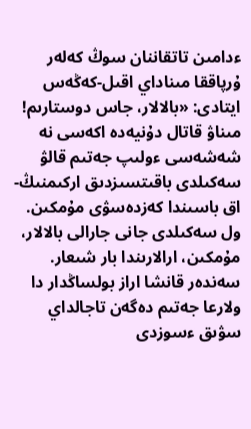ءدامىن تاتقاننان سوڭ كەلەر ۇرپاققا مىناداي اقىل-كەڭەس ايتادى: «بالالار، جاس دوستارىم! مىناۋ قاتال دۇنيەدە اكەسى نە شەشەسى ءولىپ جەتىم قالۋ سەكىلدى باقىتسىزدىق اركىمنىڭ-اق باسىندا كەزدەسۋى مۇمكىن. ول سەكىلدى جانى جارالى بالالار، مۇمكىن، ارالارىندا بار شىعار. سەندەر قانشا اراز بولساڭدار دا ولارعا جەتىم دەگەن تاجالداي سۋىق ءسوزدى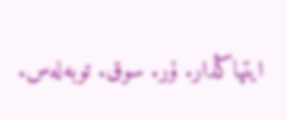ايتپاڭدار. ۇر. سوق. توبەلەس.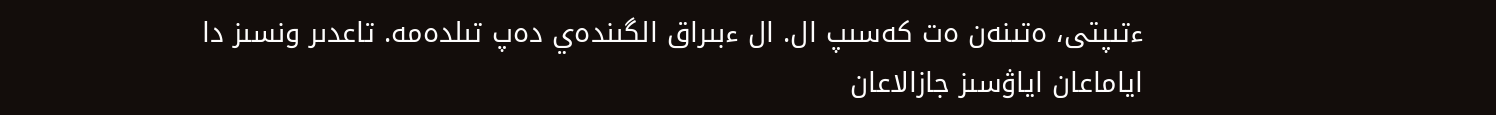ءتىپتى، ەتىنەن ەت كەسىپ ال. ال ءبىراق الگىندەي دەپ تىلدەمە. تاعدىر ونسىز دا اياماعان اياۋسىز جازالاعان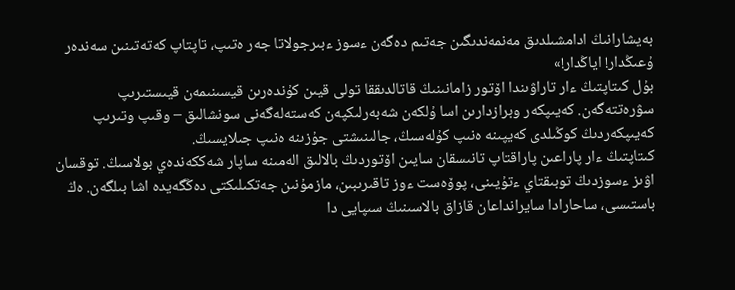بەيشارانىڭ ادامشىلدىق مەنمەندىگىن جەتىم دەگەن ءسوز ءبىرجولاتا جەر ەتىپ، تاپتاپ كەتەتىنىن سەندەر ۇعىڭدار! اياڭدار!»
بۇل كىتاپتىڭ ءار تاراۋىندا اۆتور زامانىنىڭ قاتالدىققا تولى قيىن كۇندەرىن قيسىنىمەن قيىستىرىپ سۋرەتتەگەن. كەيىپكەر وبرازدارىن اسا ۇلكەن شەبەرلىكپەن كەستەلەگەنى سونشالىق – وقىپ وتىرىپ كەيىپكەردىڭ كوڭىلدى كەيپىنە ەنىپ كۇلەسىڭ، جالىنىشتى جۇزىنە ەنىپ جىلايسىڭ.
كىتاپتىڭ ءار پاراعىن پاراقتاپ تانىسقان سايىن اۆتوردىڭ بالالىق الەمىنە ساپار شەككەندەي بولاسىڭ. توقسان اۋىز ءسوزدىڭ توبىقتاي ءتۇيىنى، پوۆەست ءوز تاقىرىبىن، مازمۇنىن جەتكىلىكتى دەڭگەيدە اشا بىلگەن. ەڭ باستىسى، ساحارادا سايرانداعان قازاق بالاسىنىڭ سىپايى دا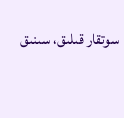سوتقار قىلىق، سىنىق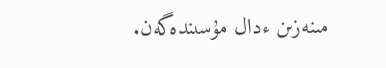مىنەزىن ءدال مۇسىندەگەن.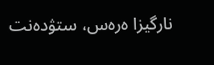نارگيزا ەرەس، ستۋدەنت